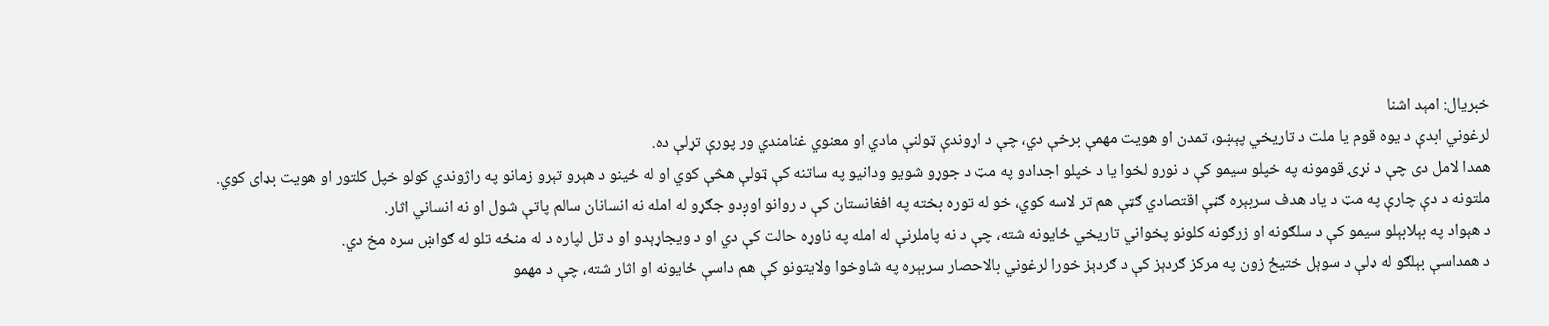خبریال: امېد اشنا
لرغوني ابدې د يوه قوم يا ملت د تاريخي پېښو، تمدن او هويت مهمې برخې دي، چې د اړوندې ټولنې مادي او معنوي غنامندي ور پورې تړلې ده.
همدا لامل دی چې د نړۍ قومونه په خپلو سيمو کې د نورو لخوا يا د خپلو اجدادو په مټ د جوړو شويو ودانيو په ساتنه کې ټولې هڅې کوي او له ځينو د هېرو تېرو زمانو په راژوندي کولو خپل کلتور او هويت بډای کوي.
ملتونه د دې چارې په مټ د ياد هدف سربېره ګڼې اقتصادي ګټې هم تر لاسه کوي، خو له توره بخته په افغانستان کې د روانو اوږدو جګړو له امله نه انسانان سالم پاتې شول او نه انساني اثار.
د هېواد په بېلابېلو سيمو کې د سلګونه او زرګونه کلونو پخواني تاريخي ځايونه شته، چې د نه پاملرنې له امله په ناوړه حالت کې دي او د ويجاړېدو او د تل لپاره د له منځه تلو له ګواښ سره مخ دي.
د همداسې بېلګو له ډلې د سوېل ختيځ زون په مرکز ګردېز کې د ګردېز خورا لرغوني بالاحصار سربېره په شاوخوا ولايتونو کې هم داسې ځايونه او اثار شته، چې د مهمو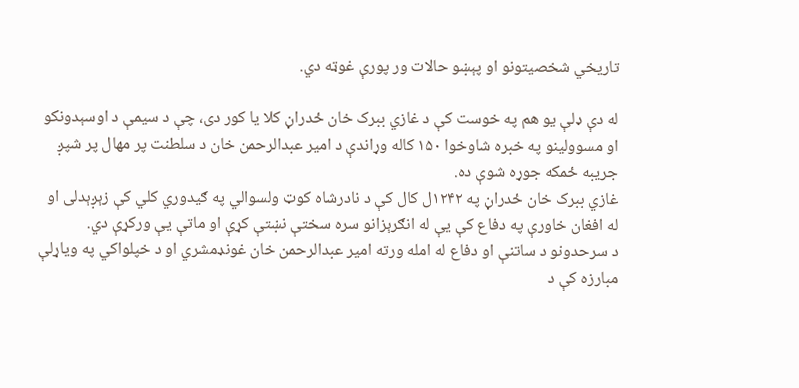تاریخي شخصيتونو او پېښو حالات ور پورې غوټه دي.

له دې ډلې يو هم په خوست کې د غازي ببرک خان ځدراڼ کلا يا کور دی، چې د سيمې د اوسېدونکو او مسوولينو په خبره شاوخوا ۱۵۰ کاله وړاندې د امير عبدالرحمن خان د سلطنت پر مهال پر شپږ جريبه ځمکه جوړه شوې ده.
غازي ببرک خان ځدراڼ په ۱۲۴۲ل کال کې د نادرشاه کوټ ولسوالي په ګيدوري کلي کې زېږېدلی او له افغان خاورې په دفاع کې يې له انګرېزانو سره سختې نښتې کړې او ماتې يې ورکړې دي.
د سرحدونو د ساتنې او دفاع له امله ورته امير عبدالرحمن خان غونډمشري او د خپلواکي په وياړلې مبارزه کې د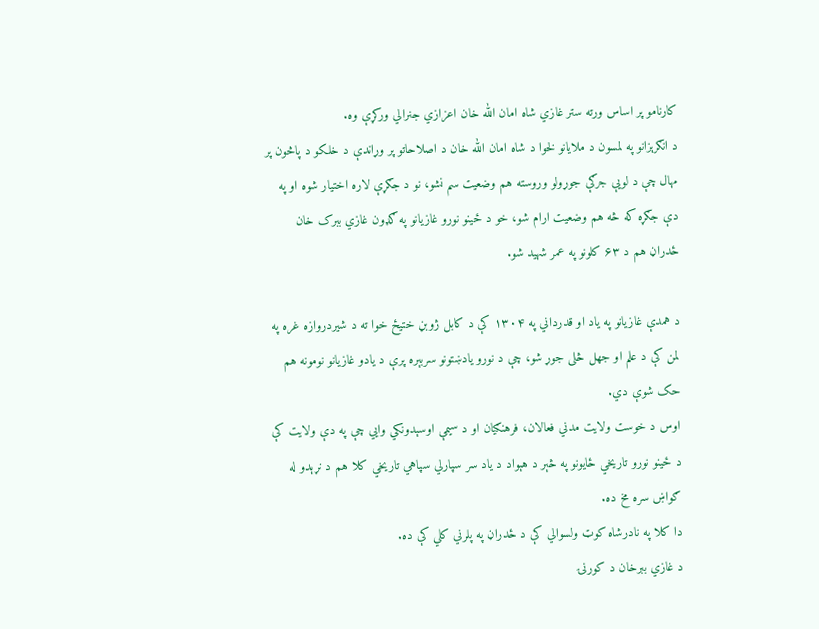کارنامو پر اساس ورته ستر غازي شاه امان الله خان اعزازي جنرالي ورکړې وه.
د انګرېزانو په لمسون د ملايانو لخوا د شاه امان الله خان د اصلاحاتو پر وړاندې د خلکو د پاڅون پر مهال چې د لويې جرګې جوړولو وروسته هم وضعيت سم نشو، نو د جګړې لاره اختيار شوه او په دې جګړه که څه هم وضعيت ارام شو، خو د ځينو نورو غازيانو په ګډون غازي ببرک خان ځدراڼ هم د ۶۳ کلونو په عمر شهيد شو.

د همدې غازيانو په ياد او قدرداني په ۱۳۰۴ کې د کابل ژوبڼ ختيځ خوا ته د شيردروازه غره په لمن کې د علم او جهل څلی جوړ شو، چې د نورو يادښتونو سربېره پرې د يادو غازیانو نومونه هم حک شوې دي.
اوس د خوست ولايت مدني فعالان، فرهنګيان او د سيمې اوسېدونکي وايي چې په دې ولايت کې د ځينو نورو تاريخي ځايونو په څېر د هېواد د ياد سر سپارلي سپاهي تاریخي کلا هم د نړېدو له ګواښ سره مخ ده.
دا کلا په نادرشاه کوټ ولسوالي کې د ځدراڼ په پلرني کلي کې ده.
د غازي ببرخان د کورنۍ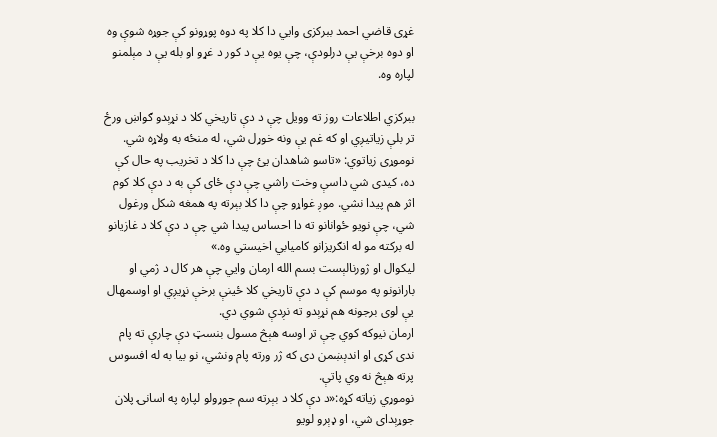غړی قاضي احمد ببرکزی وايي دا کلا په دوه پوړونو کې جوړه شوې وه او دوه برخې يې درلودې، چې يوه يې د کور د غړو او بله يې د مېلمنو لپاره وه.

ببرکزي اطلاعات روز ته وويل چې د دې تاريخي کلا د نړېدو ګواښ ورځ تر بلې زياتيږي او که غم يې ونه خوړل شي، له منځه به ولاړه شي.
نوموړی زياتوي: «تاسو شاهدان يئ چې دا کلا د تخريب په حال کې ده، کيدی شي داسې وخت راشي چې دې ځای کې به د دې کلا کوم اثر هم پيدا نشي. موږ غواړو چې دا کلا بېرته په همغه شکل ورغول شي، چې نويو ځوانانو ته دا احساس پيدا شي چې د دې کلا د غازيانو له برکته مو له انګريزانو کاميابي اخيستي وه.»
ليکوال او ژورنالېست بسم الله ارمان وايي چې هر کال د ژمي او بارانونو په موسم کې د دې تاریخي کلا ځينې برخې نړيږي او اوسمهال يې لوی برجونه هم نړېدو ته نږدې شوي دي.
ارمان نيوکه کوي چې تر اوسه هېڅ مسول بنسټ دې چارې ته پام ندی کړی او اندېښمن دی که ژر ورته پام ونشي، نو بيا به له افسوس پرته هېڅ نه وي پاتې.
نوموړي زياته کړه:«د دې کلا د بېرته سم جوړولو لپاره په اسانۍ پلان جوړېدای شي، او ډېرو لويو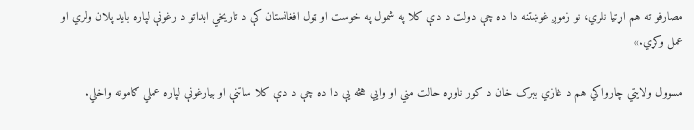مصارفو ته هم اړتيا نلري، نو زموږ غوښتنه دا ده چې دولت د دې کلا په شمول په خوست او ټول افغانستان کې د تاريخي ابداتو د رغونې لپاره بايد پلان ولري او عمل وکړي.»

مسوول ولايتي چارواکي هم د غازي ببرک خان د کور ناوړه حالت مني او وايي هڅه يې دا ده چې د دې کلا ساتنې او بيارغونې لپاره عملي ګامونه واخلي.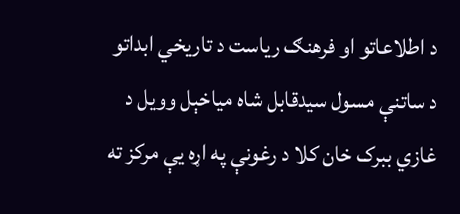د اطلاعاتو او فرهنګ رياست د تاريخي ابداتو د ساتنې مسول سيدقابل شاه مياخېل وويل د غازي ببرک خان کلا د رغونې په اړه يې مرکز ته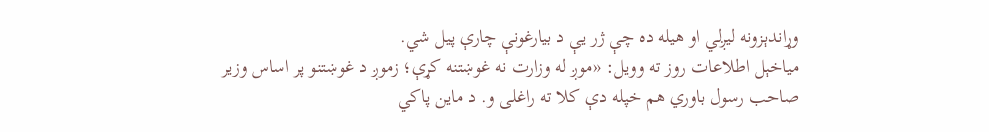وړاندېزونه ليږلي او هيله ده چې ژر يې د بيارغونې چارې پيل شي.
مياخېل اطلاعات روز ته وويل: «موږ له وزارت نه غوښتنه کړې؛ زموږ د غوښتنو پر اساس وزير صاحب رسول باوري هم خپله دې کلا ته راغلی و. د ماين پاکي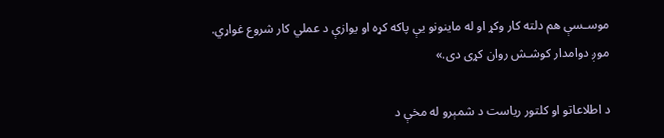موسـسې هم دلته کار وکړ او له ماينونو يې پاکه کړه او يوازې د عملي کار شروع غواړي. موږ دوامدار کوشـش روان کړی دی.»

د اطلاعاتو او کلتور رياست د شمېرو له مخې د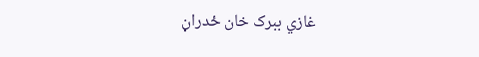غازي ببرک خان ځدراڼ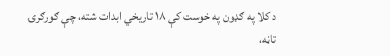د کلا په ګډون په خوست کې ۱۸ تاريخي ابدات شته، چې ګورګرۍ تاڼه،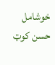خوشامل حسن کوټ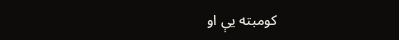کومبته يې او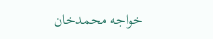خواجه محمدخان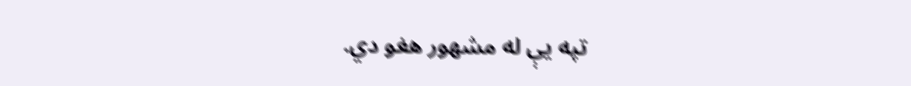تپه يې له مشهور هغو دي.